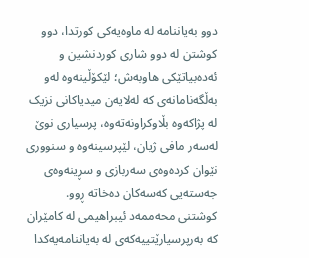دوو بەیاننامە لە ماوەیەکی کورتدا، دوو کوشتن لە دوو شاری کوردنشین و ئەدەبیاتێکی هاوبەش؛ لێکۆڵینەوە لەو بەڵگەنامانەی کە لەلایەن میدیاکانی نزیک لە پژاکەوە بڵاوکراونەتەوە، پرسیاری نوێ لەسەر مافی ژیان، لێپرسینەوە و سنووری نێوان کردەوەی سەربازی و سڕینەوەی جەستەیی کەسەکان دەخاتە ڕوو.
کوشتنی محەممەد ئیبراهیمی لە کامێران کە بەرپرسیارێتییەکەی لە بەیاننامەیەکدا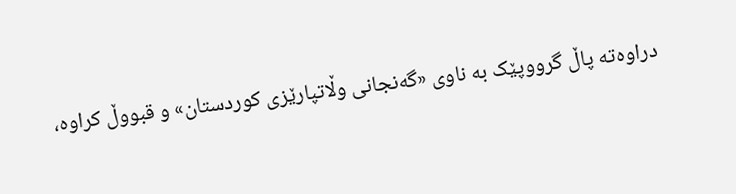دراوەتە پاڵ گرووپێک بە ناوی «گەنجانی وڵاتپارێزی کوردستان» و قبووڵ کراوە،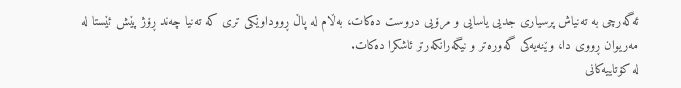ئەگەرچی بە تەنیاش پرسیاری جدیی یاسایی و مرۆیی دروست دەکات، بەڵام لە پاڵ ڕووداوێکی تری کە تەنیا چەند ڕۆژ پێش ئێستا لە مەریوان ڕووی دا، وێنەیەکی گەورەتر و نیگەرانکەرتر ئاشکرا دەکات.
لە کۆتاییەکانی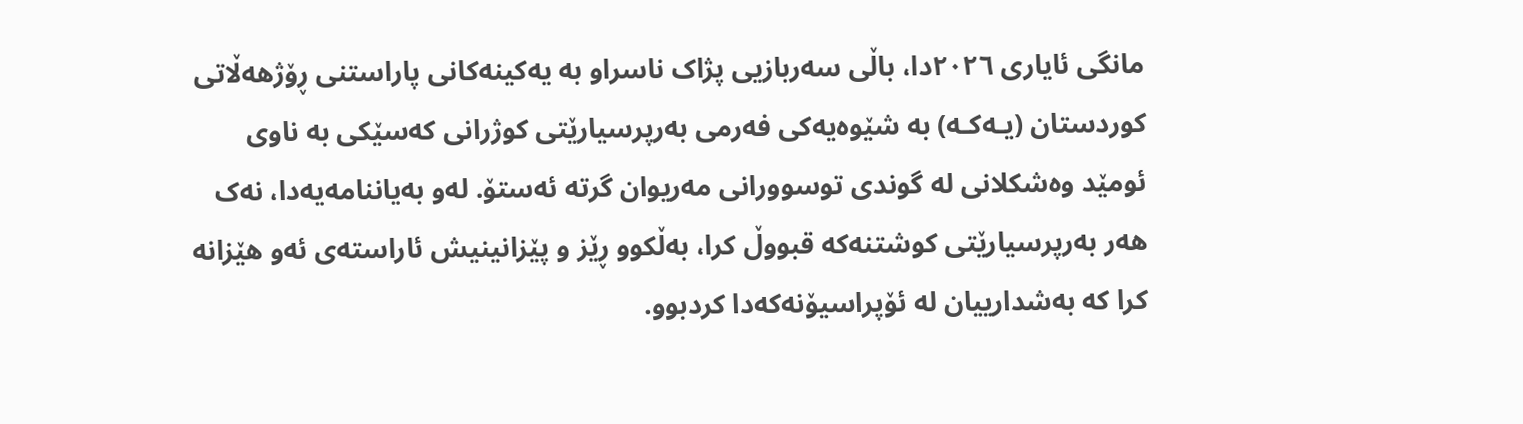مانگی ئایاری ٢٠٢٦دا، باڵی سەربازیی پژاک ناسراو بە یەکینەکانی پاراستنی ڕۆژهەڵاتی کوردستان (یـەکـە) بە شێوەیەکی فەرمی بەرپرسیارێتی کوژرانی کەسێکی بە ناوی ئومێد وەشکلانی لە گوندی توسوورانی مەریوان گرتە ئەستۆ. لەو بەیاننامەیەدا، نەک هەر بەرپرسیارێتی کوشتنەکە قبووڵ کرا، بەڵکوو ڕێز و پێزانینیش ئاراستەی ئەو هێزانە کرا کە بەشدارییان لە ئۆپراسیۆنەکەدا کردبوو.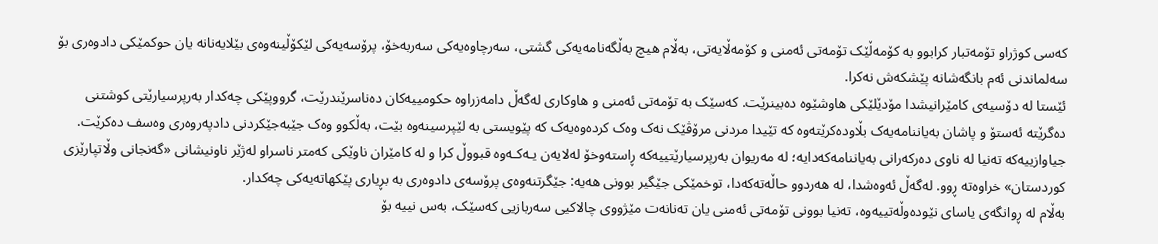کەسی کوژراو تۆمەتبار کرابوو بە کۆمەڵێک تۆمەتی ئەمنی و کۆمەڵایەتی، بەڵام هیچ بەڵگەنامەیەکی گشتی، سەرچاوەیەکی سەربەخۆ، پرۆسەیەکی لێکۆڵینەوەی بێلایەنانە یان حوکمێکی دادوەری بۆ سەلماندنی ئەم بانگەشانە پێشکەش نەکرا.
ئێستا لە دۆسیەی کامێرانیشدا مۆدێلێکی هاوشێوە دەبینرێت. کەسێک بە تۆمەتی ئەمنی و هاوکاری لەگەڵ دامەزراوە حکومییەکان دەناسرێندرێت، گرووپێکی چەکدار بەرپرسیارێتی کوشتنی دەگرێتە ئەستۆ و پاشان بەیاننامەیەک بڵاودەکرێتەوە کە تێیدا مردنی مرۆڤێک نەک وەک کردەوەیەک کە پێویستی بە لێپرسینەوە بێت، بەڵکوو وەک جێبەجێکردنی دادپەروەری وەسف دەکرێت. جیاوازییەکە تەنیا لە ناوی دەرکەرانی بەیاننامەکەدایە؛ لە مەریوان بەرپرسیارێتییەکە ڕاستەوخۆ لەلایەن یـەکـەوە قبووڵ کرا و لە کامێران ناوێکی کەمتر ناسراو لەژێر ناونیشانی «گەنجانی وڵاتپارێزی کوردستان» خراوەتە ڕوو. لەگەڵ ئەوەشدا، لە هەردوو حاڵەتەکەدا، توخمێکی جێگیر بوونی هەیە: جێگرتنەوەی پرۆسەی دادوەری بە بڕیاری پێکهاتەیەکی چەکدار.
بەڵام لە ڕوانگەی یاسای نێودەوڵەتییەوە، تەنیا بوونی تۆمەتی ئەمنی یان تەنانەت مێژووی چالاکیی سەربازیی کەسێک، بەس نییە بۆ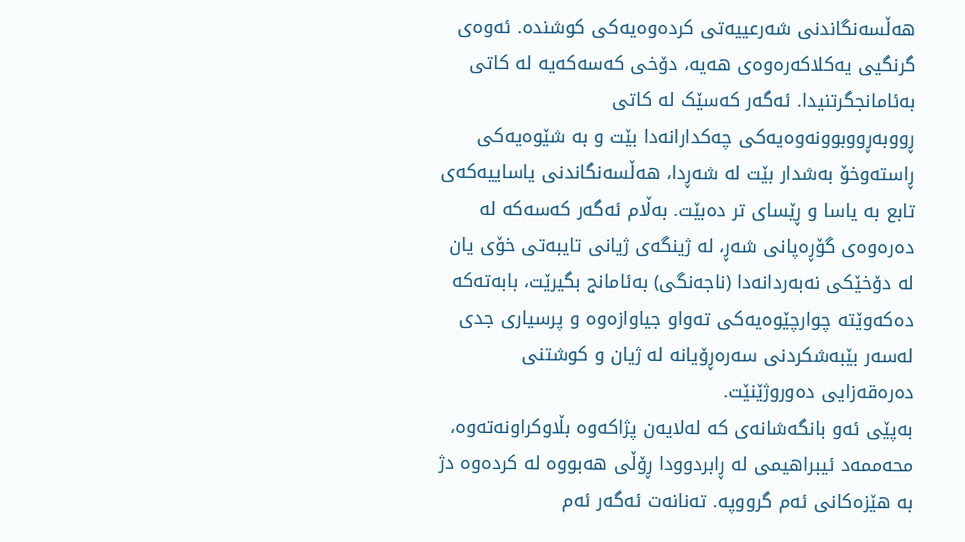هەڵسەنگاندنی شەرعییەتی کردەوەیەکی کوشندە. ئەوەی گرنگیی یەکلاکەرەوەی هەیە، دۆخی کەسەکەیە لە کاتی بەئامانجگرتنیدا. ئەگەر کەسێک لە کاتی ڕووبەڕووبوونەوەیەکی چەکدارانەدا بێت و بە شێوەیەکی ڕاستەوخۆ بەشدار بێت لە شەڕدا، هەڵسەنگاندنی یاساییەکەی تابع بە یاسا و ڕێسای تر دەبێت. بەڵام ئەگەر کەسەکە لە دەرەوەی گۆڕەپانی شەڕ، لە ژینگەی ژیانی تایبەتی خۆی یان لە دۆخێکی نەبەردانەدا (ناجەنگی) بەئامانج بگیرێت، بابەتەکە دەکەوێتە چوارچێوەیەکی تەواو جیاوازەوە و پرسیاری جدی لەسەر بێبەشکردنی سەرەڕۆیانە لە ژیان و کوشتنی دەرەقەزایی دەوروژێنێت.
بەپێی ئەو بانگەشانەی کە لەلایەن پژاکەوە بڵاوکراونەتەوە، محەممەد ئیبراهیمی لە ڕابردوودا ڕۆڵی هەبووە لە کردەوە دژ بە هێزەکانی ئەم گرووپە. تەنانەت ئەگەر ئەم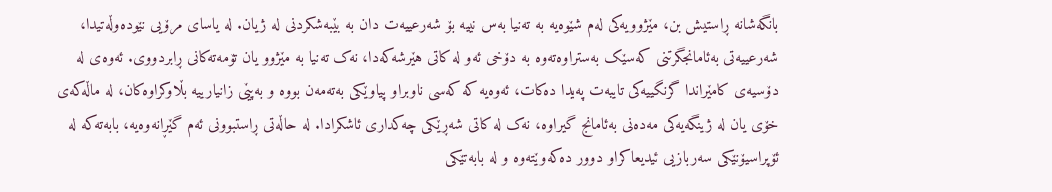بانگەشانە ڕاستیش بن، مێژوویەکی لەم شێوەیە بە تەنیا بەس نییە بۆ شەرعییەت دان بە بێبەشکردنی لە ژیان. لە یاسای مرۆیی نێودەوڵەتیدا، شەرعییەتی بەئامانجگرتنی کەسێک بەستراوەتەوە بە دۆخی ئەو لە کاتی هێرشەکەدا، نەک تەنیا بە مێژوو یان تۆمەتەکانی ڕابردووی. ئەوەی لە دۆسیەی کامێراندا گرنگییەکی تایبەت پەیدا دەکات، ئەوەیە کە کەسی ناوبراو پیاوێکی بەتەمەن بووە و بەپێی زانیارییە بڵاوکراوەکان، لە ماڵەکەی خۆی یان لە ژینگەیەکی مەدەنی بەئامانج گیراوە، نەک لە کاتی شەڕێکی چەکداری ئاشکرادا. لە حاڵەتی ڕاستبوونی ئەم گێڕانەوەیە، بابەتەکە لە ئۆپراسیۆنێکی سەربازیی ئیدیعاکراو دوور دەکەوێتەوە و لە بابەتێکی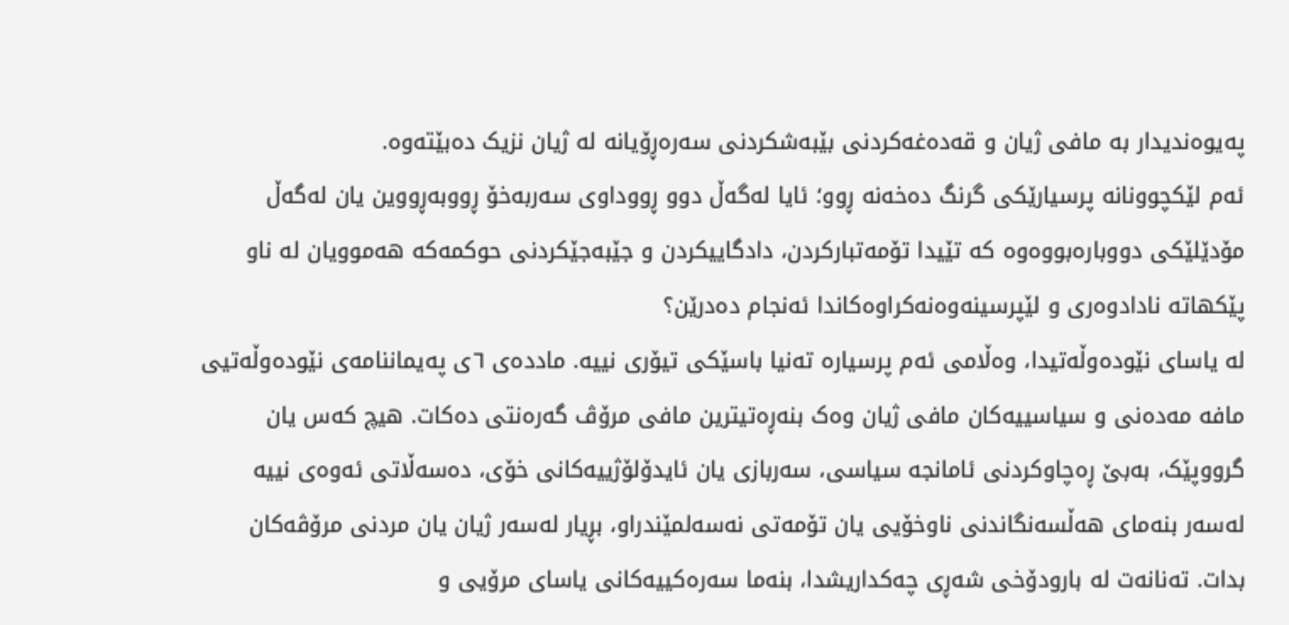پەیوەندیدار بە مافی ژیان و قەدەغەکردنی بێبەشکردنی سەرەڕۆیانە لە ژیان نزیک دەبێتەوە.
ئەم لێکچوونانە پرسیارێکی گرنگ دەخەنە ڕوو؛ ئایا لەگەڵ دوو ڕووداوی سەربەخۆ ڕووبەڕووین یان لەگەڵ مۆدێلێکی دووبارەبووەوە کە تێیدا تۆمەتبارکردن، دادگاییکردن و جێبەجێکردنی حوکمەکە هەموویان لە ناو پێکهاتە نادادوەری و لێپرسینەوەنەکراوەکاندا ئەنجام دەدرێن؟
لە یاسای نێودەوڵەتیدا، وەڵامی ئەم پرسیارە تەنیا باسێکی تیۆری نییە. ماددەی ٦ی پەیماننامەی نێودەوڵەتیی مافە مەدەنی و سیاسییەکان مافی ژیان وەک بنەڕەتیترین مافی مرۆڤ گەرەنتی دەکات. هیچ کەس یان گرووپێک، بەبێ ڕەچاوکردنی ئامانجە سیاسی، سەربازی یان ئایدۆلۆژییەکانی خۆی، دەسەڵاتی ئەوەی نییە لەسەر بنەمای هەڵسەنگاندنی ناوخۆیی یان تۆمەتی نەسەلمێندراو، بڕیار لەسەر ژیان یان مردنی مرۆڤەکان بدات. تەنانەت لە بارودۆخی شەڕی چەکداریشدا، بنەما سەرەکییەکانی یاسای مرۆیی و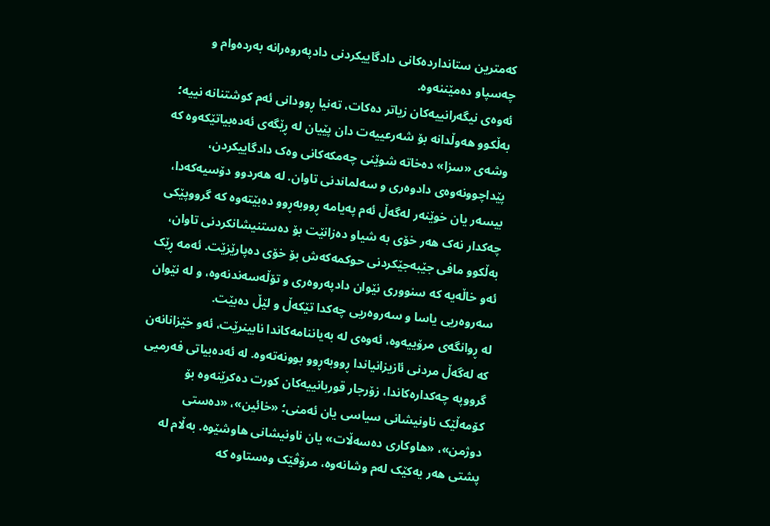کەمترین ستانداردەکانی دادگاییکردنی دادپەروەرانە بەردەوام و چەسپاو دەمێننەوە.
ئەوەی نیگەرانییەکان زیاتر دەکات، تەنیا ڕوودانی ئەم کوشتنانە نییە؛ بەڵکوو هەوڵدانە بۆ شەرعییەت دان پێیان لە ڕێگەی ئەدەبیاتێکەوە کە وشەی «سزا» دەخاتە شوێنی چەمکەکانی وەک دادگاییکردن، پێداچوونەوەی دادوەری و سەلماندنی تاوان. لە هەردوو دۆسیەکەدا، بیسەر یان خوێنەر لەگەڵ ئەم پەیامە ڕووبەڕوو دەبێتەوە کە گرووپێکی چەکدار نەک هەر خۆی بە شیاو دەزانێت بۆ دەستنیشانکردنی تاوان، بەڵکوو مافی جێبەجێکردنی حوکمەکەش بۆ خۆی دەپارێزێت. ئەمە ڕێک ئەو خاڵەیە کە سنووری نێوان دادپەروەری و تۆڵەسەندنەوە، و لە نێوان سەروەریی یاسا و سەروەریی چەکدا تێکەڵ و لێڵ دەبێت.
لە ڕوانگەی مرۆییەوە، ئەوەی لە بەیاننامەکاندا نابینرێت، ئەو خێزانانەن کە لەگەڵ مردنی ئازیزانیاندا ڕووبەڕوو بوونەتەوە. لە ئەدەبیاتی فەرمیی گرووپە چەکدارەکاندا، زۆرجار قوربانییەکان کورت دەکرێنەوە بۆ کۆمەڵێک ناونیشانی سیاسی یان ئەمنی؛ «خائین»، «دەستی دوژمن»، «هاوکاری دەسەڵات» یان ناونیشانی هاوشێوە. بەڵام لە پشتی هەر یەکێک لەم وشانەوە، مرۆڤێک وەستاوە کە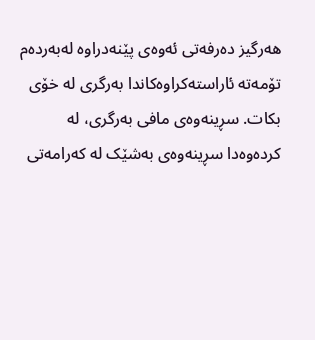هەرگیز دەرفەتی ئەوەی پێنەدراوە لەبەردەم تۆمەتە ئاراستەکراوەکاندا بەرگری لە خۆی بکات. سڕینەوەی مافی بەرگری، لە کردەوەدا سڕینەوەی بەشێک لە کەرامەتی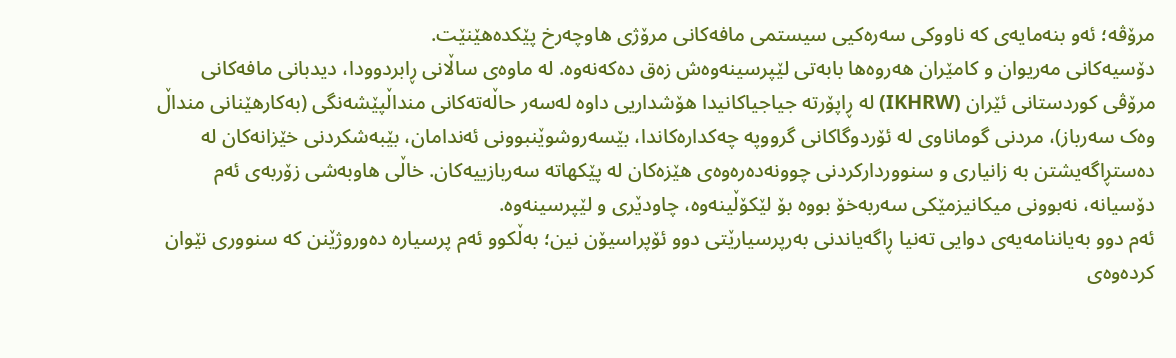مرۆڤە؛ ئەو بنەمایەی کە ناووکی سەرەکیی سیستمی مافەکانی مرۆژی هاوچەرخ پێکدەهێنێت.
دۆسیەکانی مەریوان و کامێران هەروەها بابەتی لێپرسینەوەش زەق دەکەنەوە. لە ماوەی ساڵانی ڕابردوودا، دیدبانی مافەکانی مرۆڤی کوردستانی ئێران (IKHRW) لە ڕاپۆرتە جیاجیاکانیدا هۆشداریی داوە لەسەر حاڵەتەکانی منداڵپێشەنگی (بەکارهێنانی منداڵ وەک سەرباز)، مردنی گوماناوی لە ئۆردوگاکانی گرووپە چەکدارەکاندا، بێسەروشوێنبوونی ئەندامان، بێبەشکردنی خێزانەکان لە دەستڕاگەیشتن بە زانیاری و سنووردارکردنی چوونەدەرەوەی هێزەکان لە پێکهاتە سەربازییەکان. خاڵی هاوبەشی زۆربەی ئەم دۆسیانە، نەبوونی میکانیزمێکی سەربەخۆ بووە بۆ لێکۆڵینەوە، چاودێری و لێپرسینەوە.
ئەم دوو بەیاننامەیەی دوایی تەنیا ڕاگەیاندنی بەرپرسیارێتی دوو ئۆپراسیۆن نین؛ بەڵکوو ئەم پرسیارە دەوروژێنن کە سنووری نێوان کردەوەی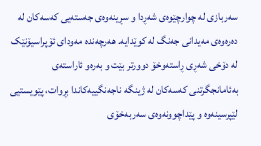سەربازی لە چوارچێوەی شەڕدا و سڕینەوەی جەستەیی کەسەکان لە دەرەوەی مەیدانی جەنگ لە کوێدایە. هەرچەندە مەودای ئۆپراسیۆنێک لە دۆخی شەڕی ڕاستەوخۆ دوورتر بێت و بەرەو ئاراستەی بەئامانجگرتنی کەسەکان لە ژینگە ناجەنگییەکاندا بڕوات، پێویستیی لێپرسینەوە و پێداچوونەوەی سەربەخۆی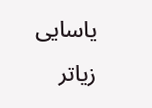یاسایی زیاتر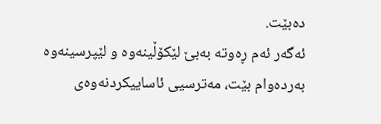دەبێت.
ئەگەر ئەم ڕەوتە بەبێ لێکۆڵینەوە و لێپرسینەوە بەردەوام بێت، مەترسیی ئاساییکردنەوەی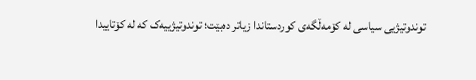توندوتیژیی سیاسی لە کۆمەڵگەی کوردستاندا زیاتر دەبێت؛ توندوتیژییەک کە لە کۆتاییدا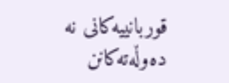قوربانییەکانی نە دەوڵەتەکانن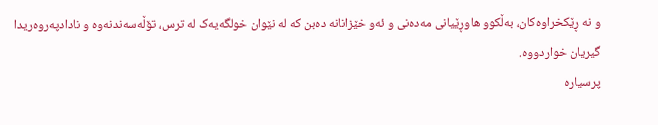و نە ڕێکخراوەکان، بەڵکوو هاوڕێیانی مەدەنی و ئەو خێزانانە دەبن کە لە نێوان خولگەیەک لە ترس، تۆڵەسەندنەوە و نادادپەروەریدا گیریان خواردووە.
پرسیارە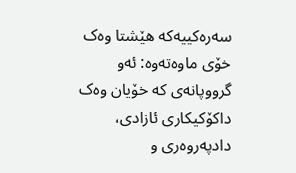سەرەکییەکە هێشتا وەک خۆی ماوەتەوە: ئەو گرووپانەی کە خۆیان وەک داکۆکیکاری ئازادی، دادپەروەری و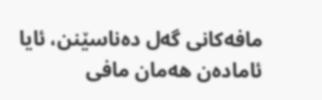مافەکانی گەل دەناسێنن، ئایا ئامادەن هەمان مافی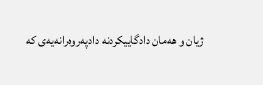ژیان و هەمان دادگاییکردنە دادپەروەرانەیەی کە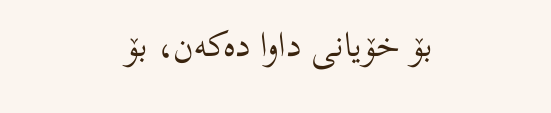بۆ خۆیانی داوا دەکەن، بۆ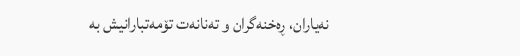نەیاران، ڕەخنەگران و تەنانەت تۆمەتبارانیش بە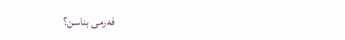فەرمی بناسن؟